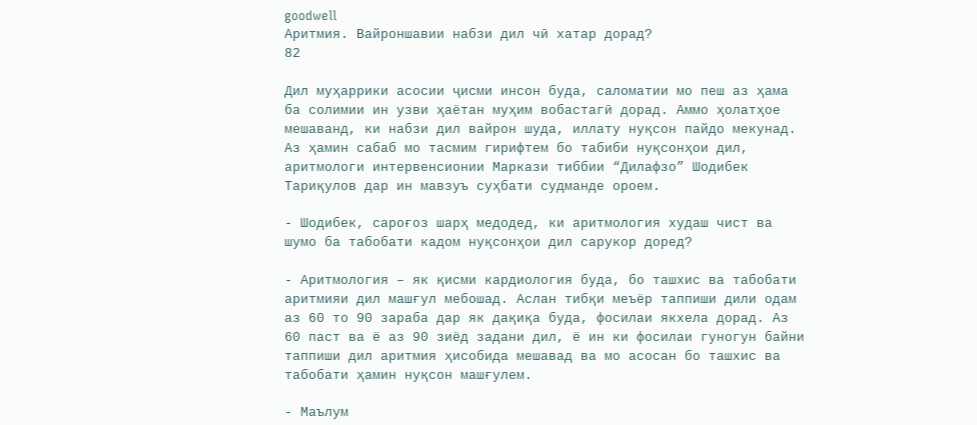goodwell
Аритмия. Вайроншавии набзи дил чӣ хатар дорад?
82

Дил муҳаррики асосии ҷисми инсон буда, саломатии мо пеш аз ҳама ба солимии ин узви ҳаётан муҳим вобастагӣ дорад. Аммо ҳолатҳое мешаванд, ки набзи дил вайрон шуда, иллату нуқсон пайдо мекунад. Аз ҳамин сабаб мо тасмим гирифтем бо табиби нуқсонҳои дил, аритмологи интервенсионии Маркази тиббии “Дилафзо” Шодибек Тариқулов дар ин мавзуъ суҳбати судманде ороем.

- Шодибек, сароғоз шарҳ медодед, ки аритмология худаш чист ва шумо ба табобати кадом нуқсонҳои дил сарукор доред?

- Аритмология – як қисми кардиология буда, бо ташхис ва табобати аритмияи дил машғул мебошад. Аслан тибқи меъёр таппиши дили одам аз 60 то 90 зараба дар як дақиқа буда, фосилаи якхела дорад. Аз 60 паст ва ё аз 90 зиёд задани дил, ё ин ки фосилаи гуногун байни таппиши дил аритмия ҳисобида мешавад ва мо асосан бо ташхис ва  табобати ҳамин нуқсон машғулем.

- Маълум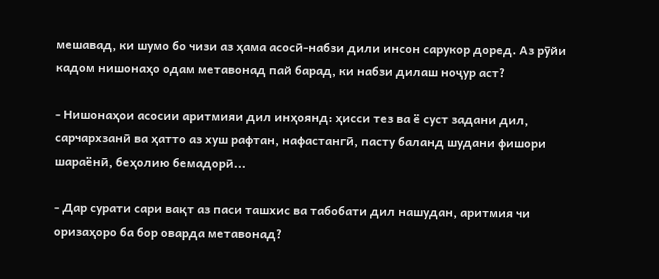мешавад, ки шумо бо чизи аз ҳама асосӣ-набзи дили инсон сарукор доред. Аз рӯйи кадом нишонаҳо одам метавонад пай барад, ки набзи дилаш ноҷур аст?

- Нишонаҳои асосии аритмияи дил инҳоянд: ҳисси тез ва ё суст задани дил, сарчархзанӣ ва ҳатто аз хуш рафтан, нафастангӣ, пасту баланд шудани фишори шараёнӣ, беҳолию бемадорӣ...

- Дар сурати сари вақт аз паси ташхис ва табобати дил нашудан, аритмия чи оризаҳоро ба бор оварда метавонад?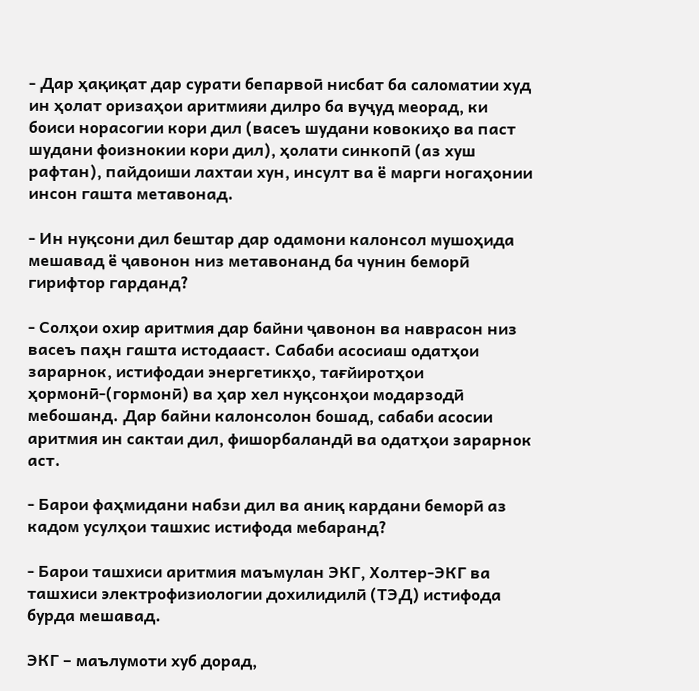- Дар ҳақиқат дар сурати бепарвоӣ нисбат ба саломатии худ ин ҳолат оризаҳои аритмияи дилро ба вуҷуд меорад, ки боиси норасогии кори дил (васеъ шудани ковокиҳо ва паст шудани фоизнокии кори дил), ҳолати синкопӣ (аз хуш рафтан), пайдоиши лахтаи хун, инсулт ва ё марги ногаҳонии инсон гашта метавонад.

- Ин нуқсони дил бештар дар одамони калонсол мушоҳида мешавад ё ҷавонон низ метавонанд ба чунин беморӣ гирифтор гарданд?

- Солҳои охир аритмия дар байни ҷавонон ва наврасон низ васеъ паҳн гашта истодааст. Сабаби асосиаш одатҳои зарарнок, истифодаи энергетикҳо, тағйиротҳои ҳормонӣ-(гормонӣ) ва ҳар хел нуқсонҳои модарзодӣ мебошанд. Дар байни калонсолон бошад, сабаби асосии аритмия ин сактаи дил, фишорбаландӣ ва одатҳои зарарнок аст.

- Барои фаҳмидани набзи дил ва аниқ кардани беморӣ аз кадом усулҳои ташхис истифода мебаранд?

- Барои ташхиси аритмия маъмулан ЭКГ, Холтер-ЭКГ ва ташхиси электрофизиологии дохилидилӣ (ТЭД) истифода бурда мешавад.

ЭКГ – маълумоти хуб дорад,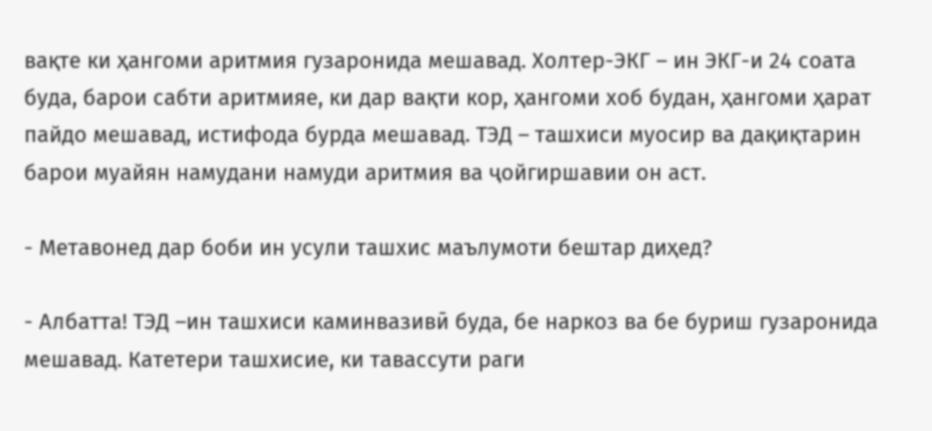вақте ки ҳангоми аритмия гузаронида мешавад. Холтер-ЭКГ – ин ЭКГ-и 24 соата буда, барои сабти аритмияе, ки дар вақти кор, ҳангоми хоб будан, ҳангоми ҳарат пайдо мешавад, истифода бурда мешавад. ТЭД – ташхиси муосир ва дақиқтарин барои муайян намудани намуди аритмия ва ҷойгиршавии он аст.

- Метавонед дар боби ин усули ташхис маълумоти бештар диҳед?

- Албатта! ТЭД –ин ташхиси каминвазивӣ буда, бе наркоз ва бе буриш гузаронида мешавад. Катетери ташхисие, ки тавассути раги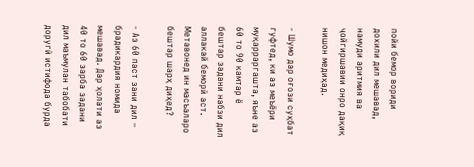пойи бемор вориди дохили дил мешавад, намуди аритмия ва ҷойгиршавии онро дақиқ нишон медиҳад.

- Шумо дар оғози суҳбат гуфтед, ки аз меъёри муқарраргашта, яъне аз 60 то 90 камтар ё бештар задани набзи дил аллакай беморӣ аст. Метавонед ин масъаларо бештар шарҳ диҳед?

- Аз 60 паст зани дил – брадикардия номида мешавад. Дар ҳолати аз 40 то 60 зарба задани дил маъмулан табобати доругӣ истифода бурда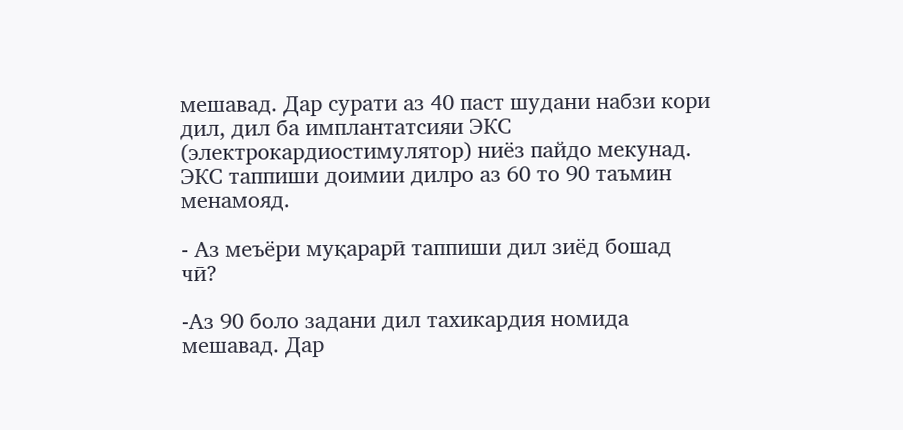мешавад. Дар сурати аз 40 паст шудани набзи кори дил, дил ба имплантатсияи ЭКС (электрокардиостимулятор) ниёз пайдо мекунад. ЭКС таппиши доимии дилро аз 60 то 90 таъмин менамояд.

- Аз меъёри муқарарӣ таппиши дил зиёд бошад чӣ?

-Аз 90 боло задани дил тахикардия номида мешавад. Дар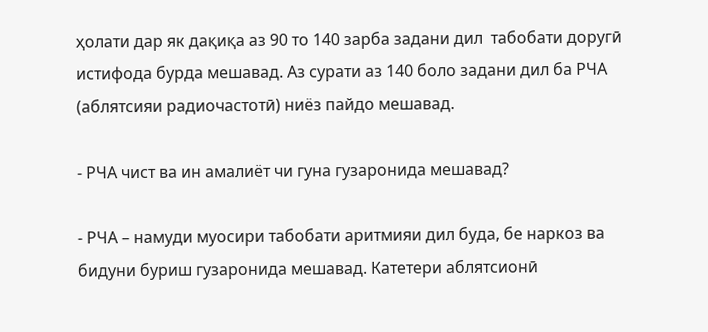ҳолати дар як дақиқа аз 90 то 140 зарба задани дил  табобати доругӣ истифода бурда мешавад. Аз сурати аз 140 боло задани дил ба РЧА (аблятсияи радиочастотӣ) ниёз пайдо мешавад.

- РЧА чист ва ин амалиёт чи гуна гузаронида мешавад?

- РЧА – намуди муосири табобати аритмияи дил буда, бе наркоз ва бидуни буриш гузаронида мешавад. Катетери аблятсионӣ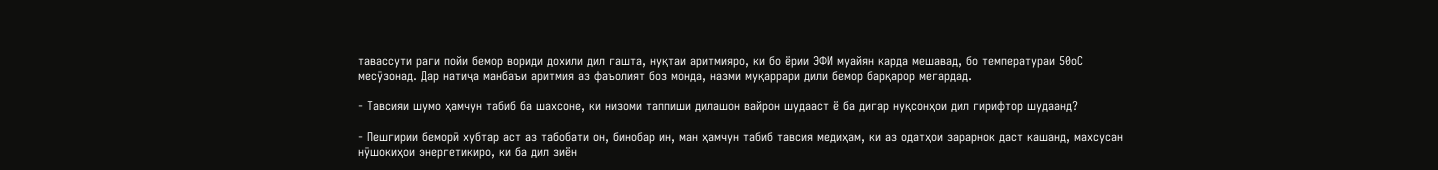тавассути раги пойи бемор вориди дохили дил гашта, нуқтаи аритмияро, ки бо ёрии ЭФИ муайян карда мешавад, бо температураи 50оС месӯзонад. Дар натиҷа манбаъи аритмия аз фаъолият боз монда, назми муқаррари дили бемор барқарор мегардад.

- Тавсияи шумо ҳамчун табиб ба шахсоне, ки низоми таппиши дилашон вайрон шудааст ё ба дигар нуқсонҳои дил гирифтор шудаанд?

- Пешгирии беморӣ хубтар аст аз табобати он, бинобар ин, ман ҳамчун табиб тавсия медиҳам, ки аз одатҳои зарарнок даст кашанд, махсусан нӯшокиҳои энергетикиро, ки ба дил зиён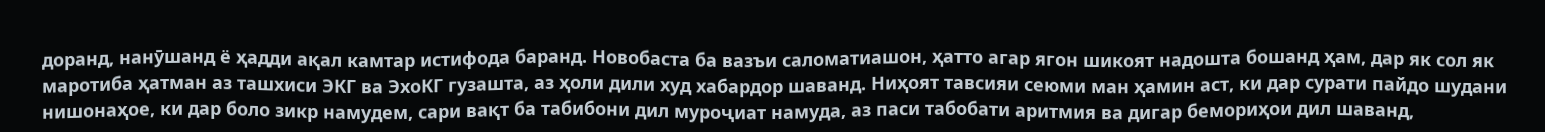доранд, нанӯшанд ё ҳадди ақал камтар истифода баранд. Новобаста ба вазъи саломатиашон, ҳатто агар ягон шикоят надошта бошанд ҳам, дар як сол як маротиба ҳатман аз ташхиси ЭКГ ва ЭхоКГ гузашта, аз ҳоли дили худ хабардор шаванд. Ниҳоят тавсияи сеюми ман ҳамин аст, ки дар сурати пайдо шудани нишонаҳое, ки дар боло зикр намудем, сари вақт ба табибони дил муроҷиат намуда, аз паси табобати аритмия ва дигар бемориҳои дил шаванд,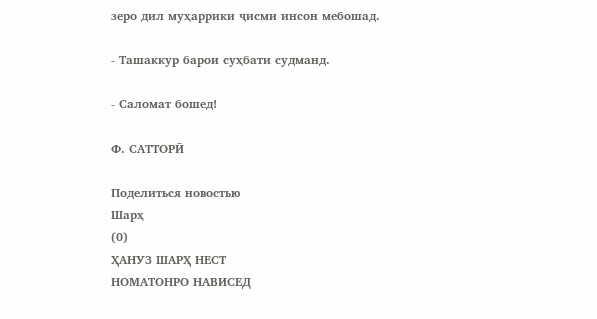зеро дил муҳаррики ҷисми инсон мебошад.

- Ташаккур барои суҳбати судманд.

- Саломат бошед!

Ф. САТТОРӢ

Поделиться новостью
Шарҳ
(0)
ҲАНУЗ ШАРҲ НЕСТ
НОМАТОНРО НАВИСЕД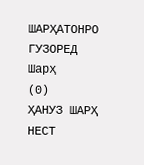ШАРҲАТОНРО ГУЗОРЕД
Шарҳ
(0)
ҲАНУЗ ШАРҲ НЕСТ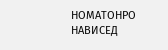НОМАТОНРО НАВИСЕД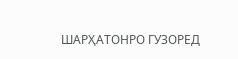ШАРҲАТОНРО ГУЗОРЕД